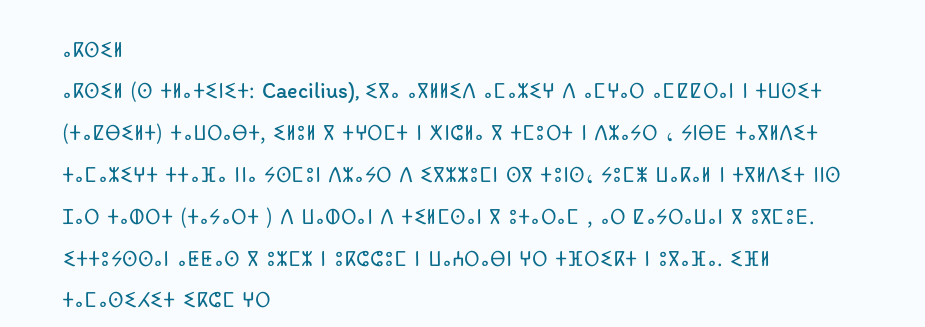ⴰⴽⵙⵉⵍ
ⴰⴽⵙⵉⵍ (ⵙ ⵜⵍⴰⵜⵉⵏⵉⵜ: Caecilius), ⵉⴳⴰ ⴰⴳⵍⵍⵉⴷ ⴰⵎⴰⵣⵉⵖ ⴷ ⴰⵎⵖⴰⵔ ⴰⵎⵇⵇⵔⴰⵏ ⵏ ⵜⵡⵙⵉⵜ (ⵜⴰⵇⴱⵉⵍⵜ) ⵜⴰⵡⵔⴰⴱⵜ, ⵉⵍⵓⵍ ⴳ ⵜⵖⵔⵎⵜ ⵏ ⵅⵏⵛⵍⴰ ⴳ ⵜⵎⵓⵔⵜ ⵏ ⴷⵣⴰⵢⵔ ، ⵢⵏⴱⴹ ⵜⴰⴳⵍⴷⵉⵜ ⵜⴰⵎⴰⵣⵉⵖⵜ ⵜⵜⴰⴼⴰ ⵏⵏⴰ ⵢⵙⵎⵓⵏ ⴷⵣⴰⵢⵔ ⴷ ⵉⴳⵣⵣⵓⵎⵏ ⵙⴳ ⵜⵓⵏⵙ، ⵢⵓⵎⵥ ⵡⴰⴽⴰⵍ ⵏ ⵜⴳⵍⴷⵉⵜ ⵏⵏⵙ ⵊⴰⵔ ⵜⴰⵀⵔⵜ (ⵜⴰⵢⴰⵔⵜ ) ⴷ ⵡⴰⵀⵔⴰⵏ ⴷ ⵜⵉⵍⵎⵙⴰⵏ ⴳ ⵓⵜⴰⵔⴰⵎ , ⴰⵔ ⵇⴰⵢⵔⴰⵡⴰⵏ ⴳ ⵓⴳⵎⵓⴹ. ⵉⵜⵜⵓⵢⵙⵙⴰⵏ ⴰⵟⵟⴰⵙ ⴳ ⵓⵣⵎⵣ ⵏ ⵓⴽⵛⵛⵓⵎ ⵏ ⵡⴰⵄⵔⴰⴱⵏ ⵖⵔ ⵜⴼⵔⵉⴽⵜ ⵏ ⵓⴳⴰⴼⴰ. ⵉⴼⵍ ⵜⴰⵎⴰⵙⵉⵃⵉⵜ ⵉⴽⵛⵎ ⵖⵔ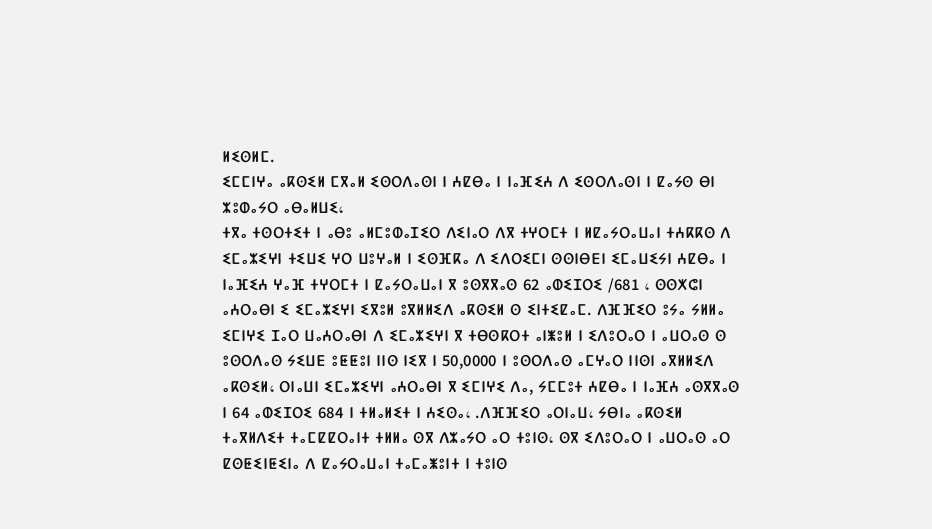ⵍⵉⵙⵍⵎ.
ⵉⵎⵎⵏⵖⴰ ⴰⴽⵙⵉⵍ ⵎⴳⴰⵍ ⵉⵙⵔⴷⴰⵙⵏ ⵏ ⵄⵇⴱⴰ ⵏ ⵏⴰⴼⵉⵄ ⴷ ⵉⵙⵔⴷⴰⵙⵏ ⵏ ⵇⴰⵢⵙ ⴱⵏ ⵣⵓⵀⴰⵢⵔ ⴰⴱⴰⵍⵡⵉ،
ⵜⴳⴰ ⵜⵙⵔⵜⵉⵜ ⵏ ⴰⴱⵓ ⴰⵍⵎⵓⵀⴰⵊⵉⵔ ⴷⵉⵏⴰⵔ ⴷⴳ ⵜⵖⵔⵎⵜ ⵏ ⵍⵇⴰⵢⵔⴰⵡⴰⵏ ⵜⵄⴽⴽⵙ ⴷ ⵉⵎⴰⵣⵉⵖⵏ ⵜⵉⵡⵉ ⵖⵔ ⵡⵓⵖⴰⵍ ⵏ ⵉⵙⴼⴽⴰ ⴷ ⵉⴷⵔⵉⵎⵏ ⵙⵙⵏⴱⴹⵏ ⵉⵎⴰⵡⵉⵢⵏ ⵄⵇⴱⴰ ⵏ ⵏⴰⴼⵉⵄ ⵖⴰⴼ ⵜⵖⵔⵎⵜ ⵏ ⵇⴰⵢⵔⴰⵡⴰⵏ ⴳ ⵓⵙⴳⴳⴰⵙ 62 ⴰⵀⵉⵊⵔⵉ /681 ، ⵙⵙⵅⵛⵏ ⴰⵄⵔⴰⴱⵏ ⵉ ⵉⵎⴰⵣⵉⵖⵏ ⵉⴳⵓⵍ ⵓⴳⵍⵍⵉⴷ ⴰⴽⵙⵉⵍ ⵙ ⵉⵏⵜⵉⵇⴰⵎ. ⴷⴼⴼⵉⵔ ⵓⵢⴰ ⵢⵍⵍⴰ ⵉⵎⵏⵖⵉ ⵊⴰⵔ ⵡⴰⵄⵔⴰⴱⵏ ⴷ ⵉⵎⴰⵣⵉⵖⵏ ⴳ ⵜⴱⵙⴽⵔⵜ ⴰⵏⵥⵓⵍ ⵏ ⵉⴷⵓⵔⴰⵔ ⵏ ⴰⵡⵔⴰⵙ ⵙ ⵓⵙⵔⴷⴰⵙ ⵢⵉⵡⴹ ⵓⵟⵟⵓⵏ ⵏⵏⵙ ⵏⵉⴳ ⵏ 50,0000 ⵏ ⵓⵙⵔⴷⴰⵙ ⴰⵎⵖⴰⵔ ⵏⵏⵙⵏ ⴰⴳⵍⵍⵉⴷ ⴰⴽⵙⵉⵍ، ⵔⵏⴰⵡⵏ ⵉⵎⴰⵣⵉⵖⵏ ⴰⵄⵔⴰⴱⵏ ⴳ ⵉⵎⵏⵖⵉ ⴷⴰ, ⵢⵎⵎⵓⵜ ⵄⵇⴱⴰ ⵏ ⵏⴰⴼⵄ ⴰⵙⴳⴳⴰⵙ ⵏ 64 ⴰⵀⵉⵊⵔⵉ 684 ⵏ ⵜⵍⴰⵍⵉⵜ ⵏ ⵄⵉⵙⴰ، .ⴷⴼⴼⵉⵔ ⴰⵔⵏⴰⵡ، ⵢⴱⵏⴰ ⴰⴽⵙⵉⵍ ⵜⴰⴳⵍⴷⵉⵜ ⵜⴰⵎⵇⵇⵔⴰⵏⵜ ⵜⵍⵍⴰ ⵙⴳ ⴷⵣⴰⵢⵔ ⴰⵔ ⵜⵓⵏⵙ، ⵙⴳ ⵉⴷⵓⵔⴰⵔ ⵏ ⴰⵡⵔⴰⵙ ⴰⵔ ⵇⵙⵟⵉⵏⵟⵉⵏⴰ ⴷ ⵇⴰⵢⵔⴰⵡⴰⵏ ⵜⴰⵎⴰⵥⵓⵏⵜ ⵏ ⵜⵓⵏⵙ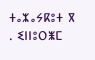ⵜⴰⵣⴰⵢⴽⵓⵜ ⴳ . ⵉⵏⵏⵓⵔⵥⵎ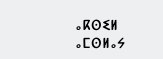ⴰⴽⵙⵉⵍ ⴰⵎⵙⵍⴰⵢ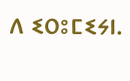ⴷ ⵉⵔⵓⵎⵉⵢⵏ.